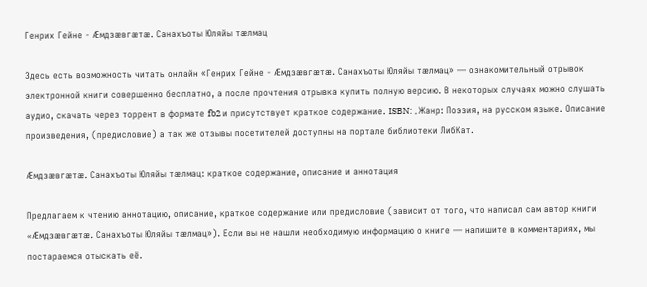Генрих Гейне - Æмдзæвгæтæ. Санахъоты Юляйы тæлмац

Здесь есть возможность читать онлайн «Генрих Гейне - Æмдзæвгæтæ. Санахъоты Юляйы тæлмац» — ознакомительный отрывок электронной книги совершенно бесплатно, а после прочтения отрывка купить полную версию. В некоторых случаях можно слушать аудио, скачать через торрент в формате fb2 и присутствует краткое содержание. ISBN: , Жанр: Поэзия, на русском языке. Описание произведения, (предисловие) а так же отзывы посетителей доступны на портале библиотеки ЛибКат.

Æмдзæвгæтæ. Санахъоты Юляйы тæлмац: краткое содержание, описание и аннотация

Предлагаем к чтению аннотацию, описание, краткое содержание или предисловие (зависит от того, что написал сам автор книги «Æмдзæвгæтæ. Санахъоты Юляйы тæлмац»). Если вы не нашли необходимую информацию о книге — напишите в комментариях, мы постараемся отыскать её.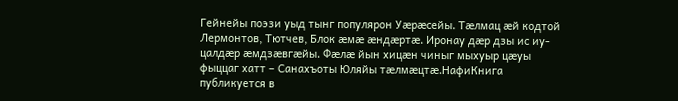Гейнейы поэзи уыд тынг популярон Уæрæсейы. Тæлмац æй кодтой Лермонтов, Тютчев, Блок æмæ æндæртæ. Иронау дæр дзы ис иу-цалдæр æмдзæвгæйы. Фæлæ йын хицæн чиныг мыхуыр цæуы фыццаг хатт – Санахъоты Юляйы тæлмæцтæ.НафиКнига публикуется в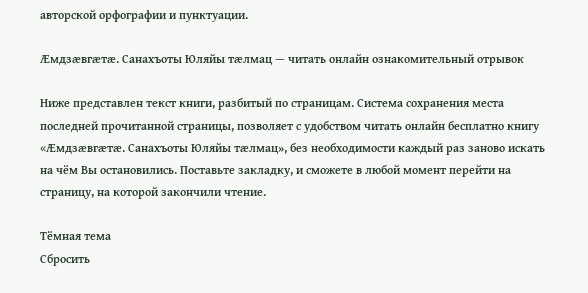авторской орфографии и пунктуации.

Æмдзæвгæтæ. Санахъоты Юляйы тæлмац — читать онлайн ознакомительный отрывок

Ниже представлен текст книги, разбитый по страницам. Система сохранения места последней прочитанной страницы, позволяет с удобством читать онлайн бесплатно книгу «Æмдзæвгæтæ. Санахъоты Юляйы тæлмац», без необходимости каждый раз заново искать на чём Вы остановились. Поставьте закладку, и сможете в любой момент перейти на страницу, на которой закончили чтение.

Тёмная тема
Сбросить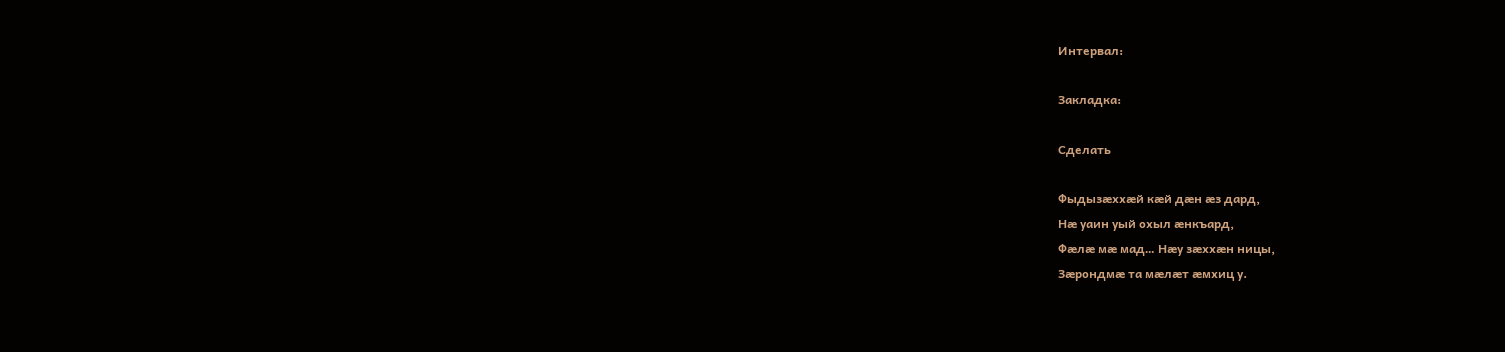Интервал:

Закладка:

Сделать

Фыдызæххæй кæй дæн æз дард,
Нæ уаин уый охыл æнкъард,
Фæлæ мæ мад… Нæу зæххæн ницы,
Зæрондмæ та мæлæт æмхиц у.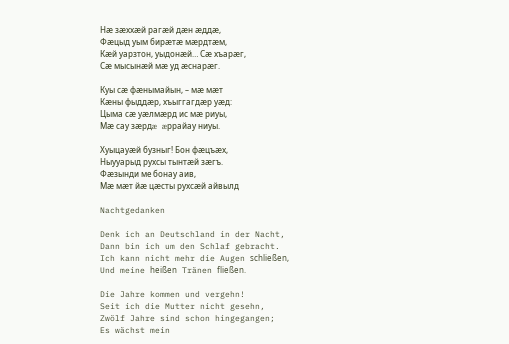Нæ зæххæй рагæй дæн æддæ,
Фæцыд уым бирæтæ мæрдтæм,
Кæй уарзтон, уыдонæй… Сæ хъарæг,
Сæ мысынæй мæ уд æснарæг.

Куы сæ фæнымайын, – мæ мæт
Кæны фыддæр, хъыггагдæр уæд:
Цыма сæ уæлмæрд ис мæ риуы,
Мæ сау зæрдæ æррайау ниуы.

Хуыцауæй бузныг! Бон фæцъæх,
Ныууарыд рухсы тынтæй зæгъ.
Фæзынди ме бонау аив,
Мæ мæт йæ цæсты рухсæй айвылд

Nachtgedanken

Denk ich an Deutschland in der Nacht,
Dann bin ich um den Schlaf gebracht.
Ich kann nicht mehr die Augen schließen,
Und meine heißen Tränen fließen.

Die Jahre kommen und vergehn!
Seit ich die Mutter nicht gesehn,
Zwölf Jahre sind schon hingegangen;
Es wächst mein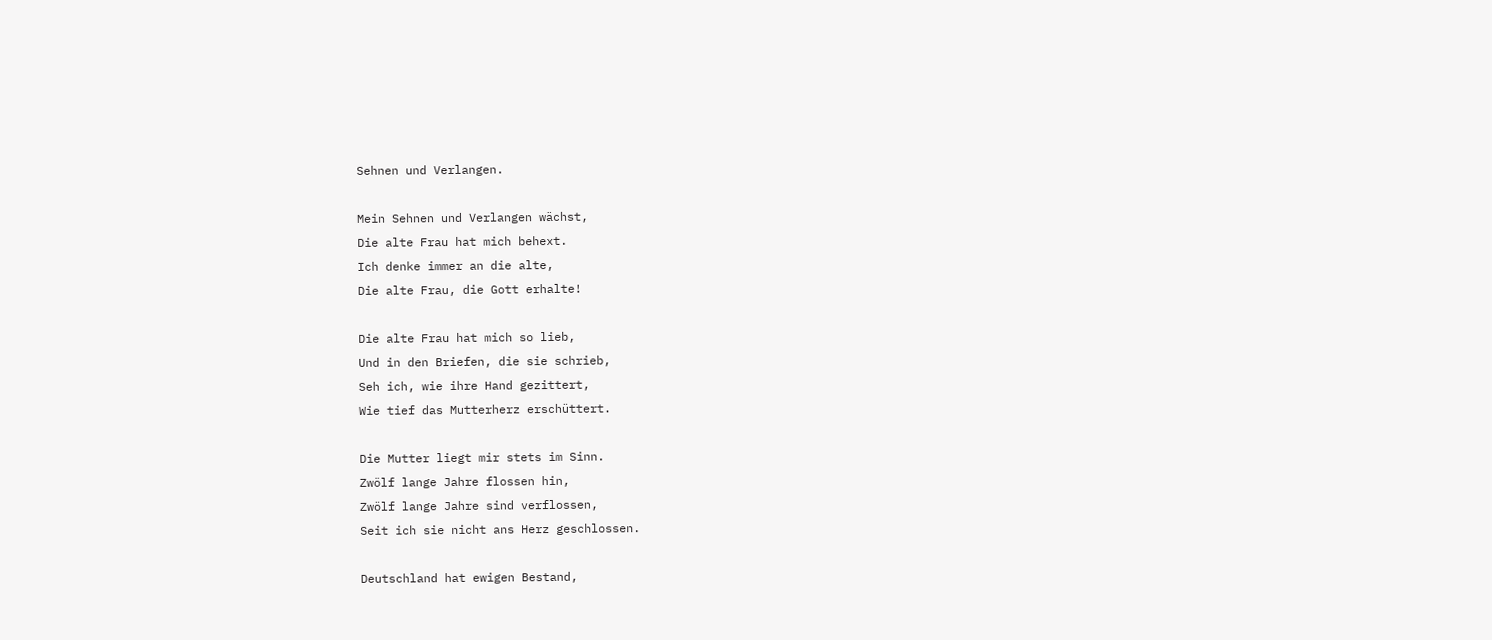Sehnen und Verlangen.

Mein Sehnen und Verlangen wächst,
Die alte Frau hat mich behext.
Ich denke immer an die alte,
Die alte Frau, die Gott erhalte!

Die alte Frau hat mich so lieb,
Und in den Briefen, die sie schrieb,
Seh ich, wie ihre Hand gezittert,
Wie tief das Mutterherz erschüttert.

Die Mutter liegt mir stets im Sinn.
Zwölf lange Jahre flossen hin,
Zwölf lange Jahre sind verflossen,
Seit ich sie nicht ans Herz geschlossen.

Deutschland hat ewigen Bestand,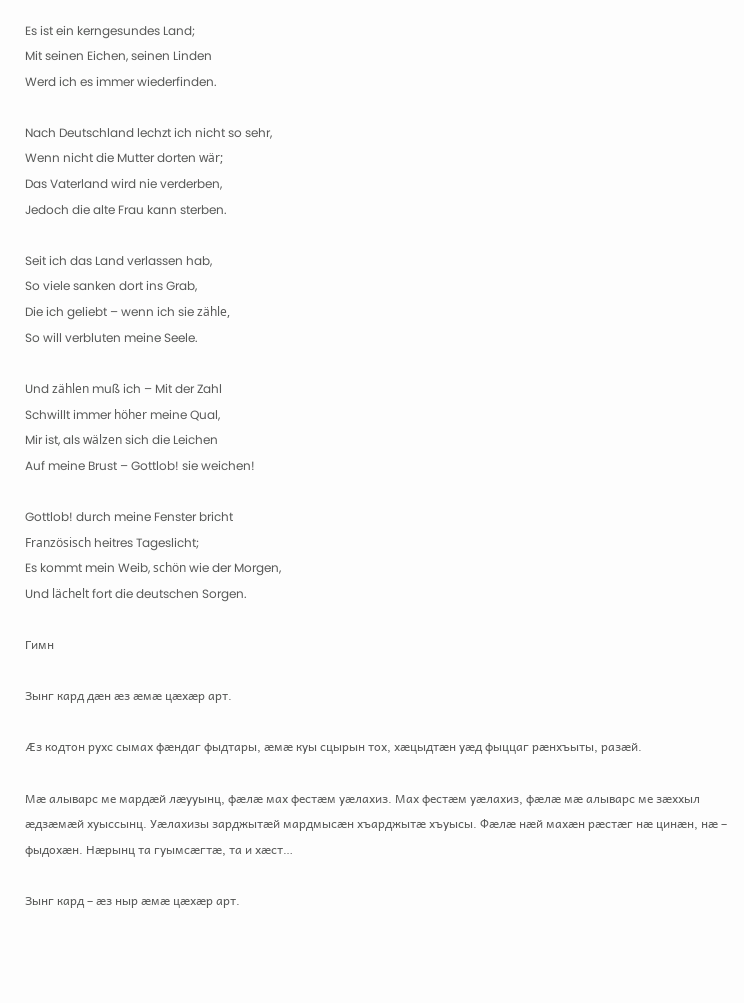Es ist ein kerngesundes Land;
Mit seinen Eichen, seinen Linden
Werd ich es immer wiederfinden.

Nach Deutschland lechzt ich nicht so sehr,
Wenn nicht die Mutter dorten wär;
Das Vaterland wird nie verderben,
Jedoch die alte Frau kann sterben.

Seit ich das Land verlassen hab,
So viele sanken dort ins Grab,
Die ich geliebt – wenn ich sie zähle,
So will verbluten meine Seele.

Und zählen muß ich – Mit der Zahl
Schwillt immer höher meine Qual,
Mir ist, als wälzen sich die Leichen
Auf meine Brust – Gottlob! sie weichen!

Gottlob! durch meine Fenster bricht
Französisch heitres Tageslicht;
Es kommt mein Weib, schön wie der Morgen,
Und lächelt fort die deutschen Sorgen.

Гимн

Зынг кард дæн æз æмæ цæхæр арт.

Æз кодтон рухс сымах фæндаг фыдтары, æмæ куы сцырын тох, хæцыдтæн уæд фыццаг рæнхъыты, разæй.

Мæ алыварс ме мардæй лæууынц, фæлæ мах фестæм уæлахиз. Мах фестæм уæлахиз, фæлæ мæ алыварс ме зæххыл æдзæмæй хуыссынц. Уæлахизы зарджытæй мардмысæн хъарджытæ хъуысы. Фæлæ нæй махæн рæстæг нæ цинæн, нæ – фыдохæн. Нæрынц та гуымсæгтæ, та и хæст…

Зынг кард – æз ныр æмæ цæхæр арт.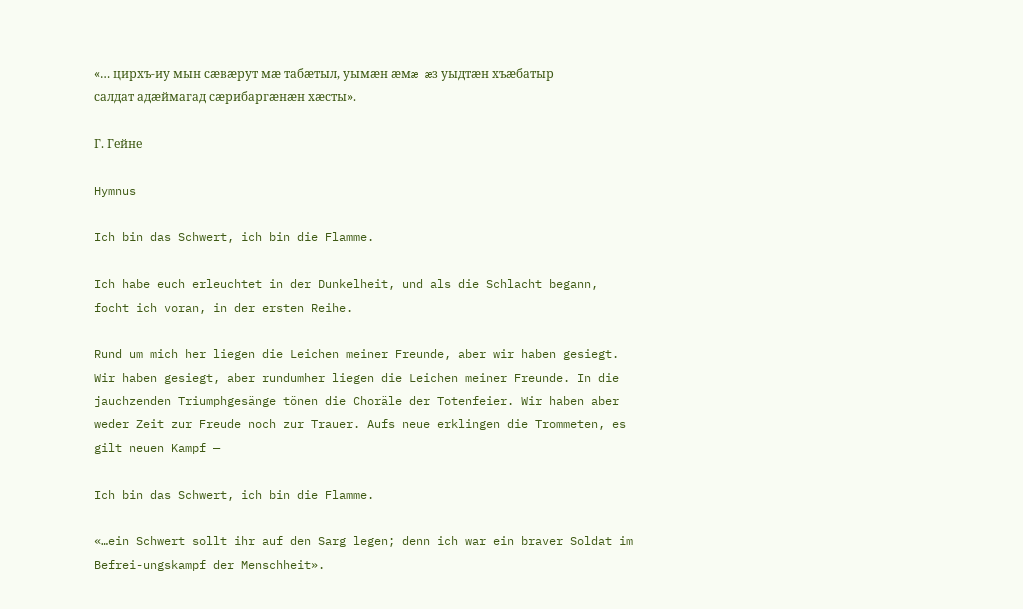«… цирхъ-иу мын сæвæрут мæ табæтыл, уымæн æмæ æз уыдтæн хъæбатыр салдат адæймагад сæрибаргæнæн хæсты».

Г. Гейне

Hymnus

Ich bin das Schwert, ich bin die Flamme.

Ich habe euch erleuchtet in der Dunkelheit, und als die Schlacht begann, focht ich voran, in der ersten Reihe.

Rund um mich her liegen die Leichen meiner Freunde, aber wir haben gesiegt. Wir haben gesiegt, aber rundumher liegen die Leichen meiner Freunde. In die jauchzenden Triumphgesänge tönen die Choräle der Totenfeier. Wir haben aber weder Zeit zur Freude noch zur Trauer. Aufs neue erklingen die Trommeten, es gilt neuen Kampf —

Ich bin das Schwert, ich bin die Flamme.

«…ein Schwert sollt ihr auf den Sarg legen; denn ich war ein braver Soldat im Befrei-ungskampf der Menschheit».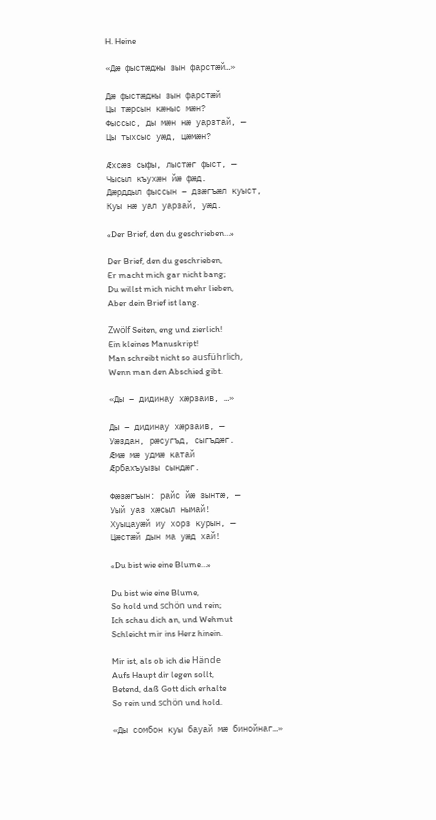H. Heine

«Дæ фыстæджы зын фарстæй…»

Дæ фыстæджы зын фарстæй
Цы тæрсын кæныс мæн?
Фыссыс, ды мæн нæ уарзтай, —
Цы тыхсыс уæд, цæмæн?

Æхсæз сыфы, лыстæг фыст, —
Чысыл къухæн йæ фæд.
Дæрддыл фыссын – дзæгъæл куыст,
Куы нæ уал уарзай, уæд.

«Der Brief, den du geschrieben…»

Der Brief, den du geschrieben,
Er macht mich gar nicht bang;
Du willst mich nicht mehr lieben,
Aber dein Brief ist lang.

Zwölf Seiten, eng und zierlich!
Ein kleines Manuskript!
Man schreibt nicht so ausführlich,
Wenn man den Abschied gibt.

«Ды – дидинау хæрзаив, …»

Ды – дидинау хæрзаив, —
Уæздан, рæсугъд, сыгъдæг.
Æмæ мæ удмæ катай
Æрбахъуызы сындæг.

Фæзæгъын: райс йæ зынтæ, —
Уый уаз хæсыл нымай!
Хуыцауæй иу хорз курын, —
Цæстæй дын ма уæд хай!

«Du bist wie eine Blume…»

Du bist wie eine Blume,
So hold und schön und rein;
Ich schau dich an, und Wehmut
Schleicht mir ins Herz hinein.

Mir ist, als ob ich die Hände
Aufs Haupt dir legen sollt,
Betend, daß Gott dich erhalte
So rein und schön und hold.

«Ды сомбон куы бауай мæ бинойнаг…»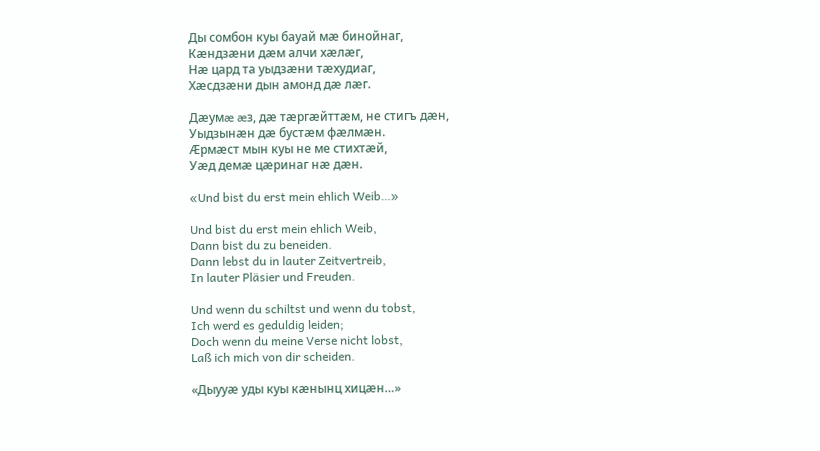Ды сомбон куы бауай мæ бинойнаг,
Кæндзæни дæм алчи хæлæг,
Нæ цард та уыдзæни тæхудиаг,
Хæсдзæни дын амонд дæ лæг.

Дæумæ æз, дæ тæргæйттæм, не стигъ дæн,
Уыдзынæн дæ бустæм фæлмæн.
Æрмæст мын куы не ме стихтæй,
Уæд демæ цæринаг нæ дæн.

«Und bist du erst mein ehlich Weib…»

Und bist du erst mein ehlich Weib,
Dann bist du zu beneiden.
Dann lebst du in lauter Zeitvertreib,
In lauter Pläsier und Freuden.

Und wenn du schiltst und wenn du tobst,
Ich werd es geduldig leiden;
Doch wenn du meine Verse nicht lobst,
Laß ich mich von dir scheiden.

«Дыууæ уды куы кæнынц хицæн…»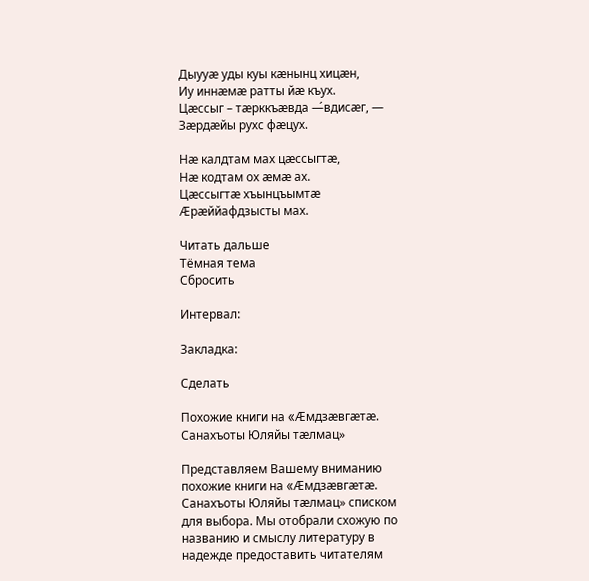Дыууæ уды куы кæнынц хицæн,
Иу иннæмæ ратты йæ къух.
Цæссыг – тæрккъæвда —́вдисæг, —
Зæрдæйы рухс фæцух.

Нæ калдтам мах цæссыгтæ,
Нæ кодтам ох æмæ ах.
Цæссыгтæ хъынцъымтæ
Æрæййафдзысты мах.

Читать дальше
Тёмная тема
Сбросить

Интервал:

Закладка:

Сделать

Похожие книги на «Æмдзæвгæтæ. Санахъоты Юляйы тæлмац»

Представляем Вашему вниманию похожие книги на «Æмдзæвгæтæ. Санахъоты Юляйы тæлмац» списком для выбора. Мы отобрали схожую по названию и смыслу литературу в надежде предоставить читателям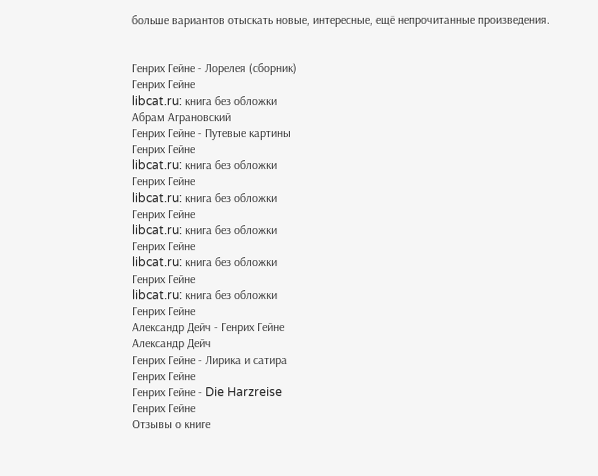больше вариантов отыскать новые, интересные, ещё непрочитанные произведения.


Генрих Гейне - Лорелея (сборник)
Генрих Гейне
libcat.ru: книга без обложки
Абрам Аграновский
Генрих Гейне - Путевые картины
Генрих Гейне
libcat.ru: книга без обложки
Генрих Гейне
libcat.ru: книга без обложки
Генрих Гейне
libcat.ru: книга без обложки
Генрих Гейне
libcat.ru: книга без обложки
Генрих Гейне
libcat.ru: книга без обложки
Генрих Гейне
Александр Дейч - Генрих Гейне
Александр Дейч
Генрих Гейне - Лирика и сатира
Генрих Гейне
Генрих Гейне - Die Harzreise
Генрих Гейне
Отзывы о книге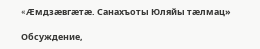«Æмдзæвгæтæ. Санахъоты Юляйы тæлмац»

Обсуждение,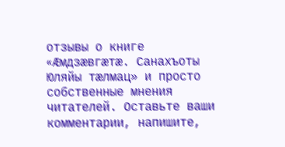отзывы о книге «Æмдзæвгæтæ. Санахъоты Юляйы тæлмац» и просто собственные мнения читателей. Оставьте ваши комментарии, напишите,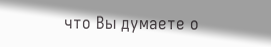что Вы думаете о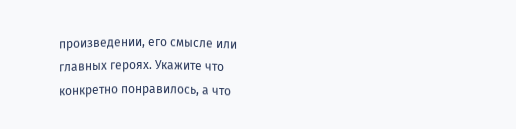произведении, его смысле или главных героях. Укажите что конкретно понравилось, а что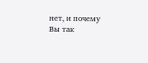нет, и почему Вы так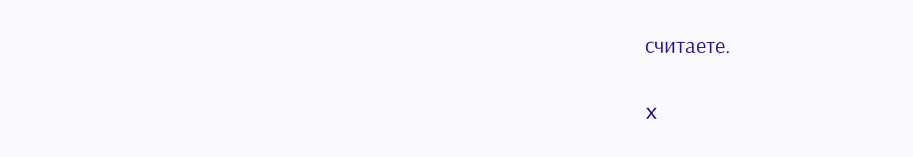считаете.

x